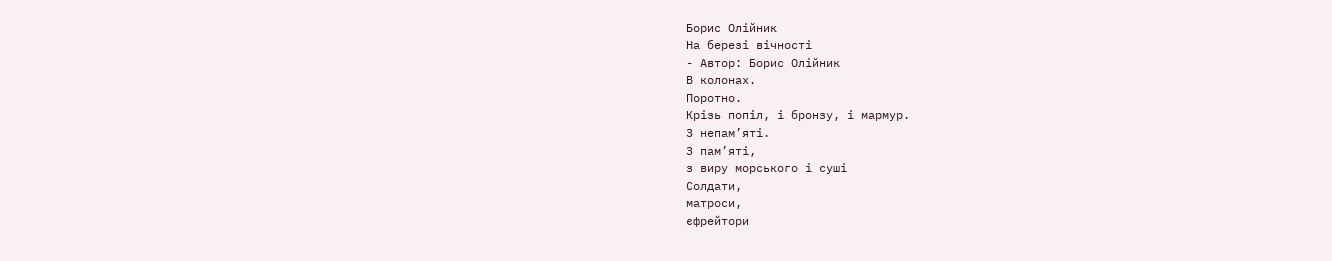Борис Олійник
На березі вічності
- Автор: Борис Олійник
В колонах.
Поротно.
Крізь попіл, і бронзу, і мармур.
З непам’яті.
З пам’яті,
з виру морського і суші
Солдати,
матроси,
єфрейтори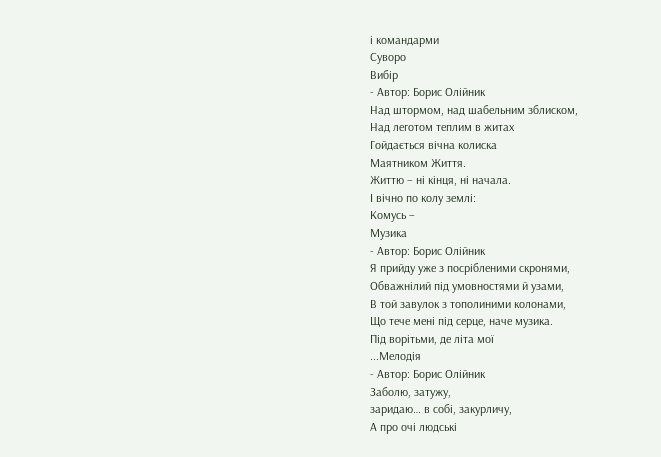і командарми
Суворо
Вибір
- Автор: Борис Олійник
Над штормом, над шабельним зблиском,
Над леготом теплим в житах
Гойдається вічна колиска
Маятником Життя.
Життю – ні кінця, ні начала.
І вічно по колу землі:
Комусь –
Музика
- Автор: Борис Олійник
Я прийду уже з посрібленими скронями,
Обважнілий під умовностями й узами,
В той завулок з тополиними колонами,
Що тече мені під серце, наче музика.
Під ворітьми, де літа мої
...Мелодія
- Автор: Борис Олійник
Заболю, затужу,
заридаю… в собі, закурличу,
А про очі людські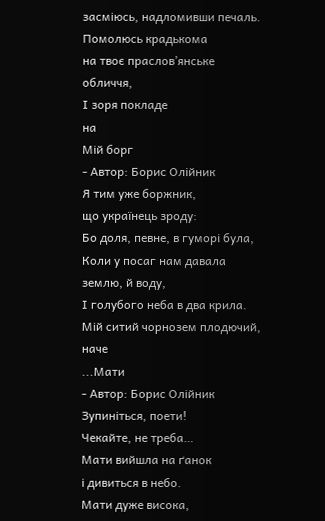засміюсь, надломивши печаль.
Помолюсь крадькома
на твоє праслов’янське обличчя,
І зоря покладе
на
Мій борг
- Автор: Борис Олійник
Я тим уже боржник,
що українець зроду:
Бо доля, певне, в гуморі була,
Коли у посаг нам давала землю, й воду,
І голубого неба в два крила.
Мій ситий чорнозем плодючий, наче
...Мати
- Автор: Борис Олійник
Зупиніться, поети!
Чекайте, не треба…
Мати вийшла на ґанок
і дивиться в небо.
Мати дуже висока,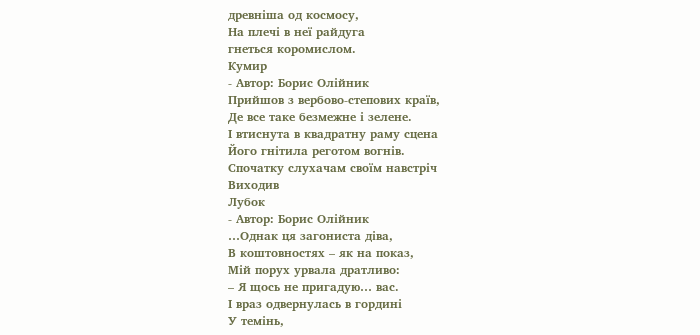древніша од космосу,
На плечі в неї райдуга
гнеться коромислом.
Кумир
- Автор: Борис Олійник
Прийшов з вербово-степових країв,
Де все таке безмежне і зелене.
І втиснута в квадратну раму сцена
Його гнітила реготом вогнів.
Спочатку слухачам своїм навстріч
Виходив
Лубок
- Автор: Борис Олійник
…Однак ця загониста діва,
В коштовностях – як на показ,
Мій порух урвала дратливо:
– Я щось не пригадую… вас.
І враз одвернулась в гордині
У темінь,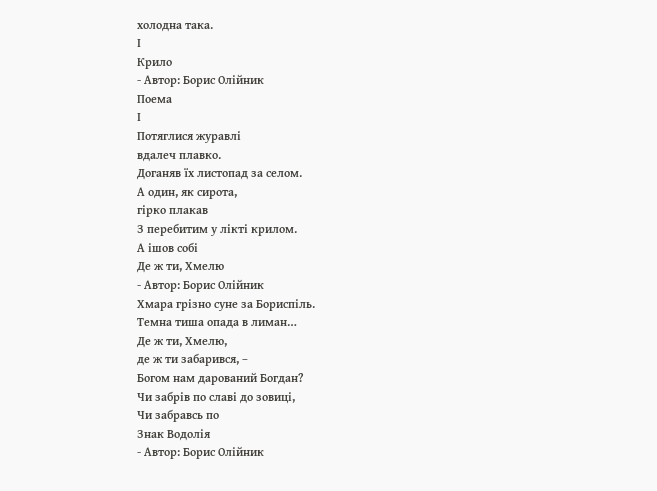холодна така.
І
Крило
- Автор: Борис Олійник
Поема
І
Потяглися журавлі
вдалеч плавко.
Доганяв їх листопад за селом.
А один, як сирота,
гірко плакав
З перебитим у лікті крилом.
А ішов собі
Де ж ти, Хмелю
- Автор: Борис Олійник
Хмара грізно суне за Бориспіль.
Темна тиша опада в лиман…
Де ж ти, Хмелю,
де ж ти забарився, –
Богом нам дарований Богдан?
Чи забрів по славі до зовиці,
Чи забравсь по
Знак Водолія
- Автор: Борис Олійник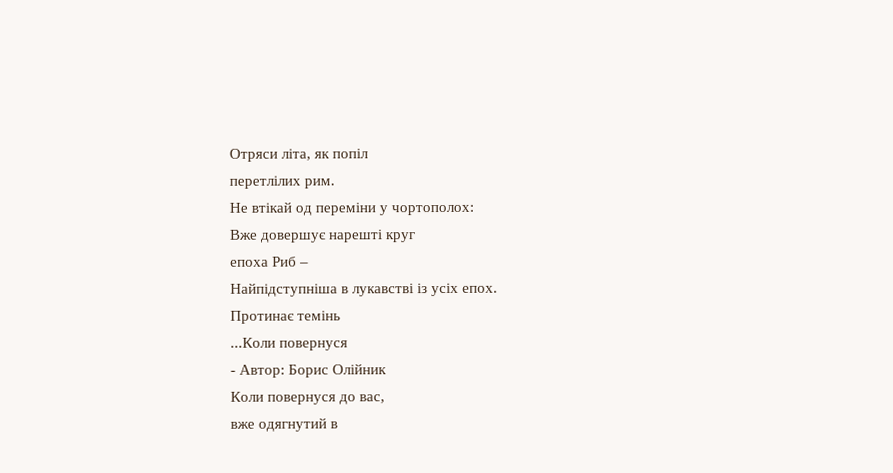Отряси літа, як попіл
перетлілих рим.
Не втікай од переміни у чортополох:
Вже довершує нарешті круг
епоха Риб –
Найпідступніша в лукавстві із усіх епох.
Протинає темінь
...Коли повернуся
- Автор: Борис Олійник
Коли повернуся до вас,
вже одягнутий в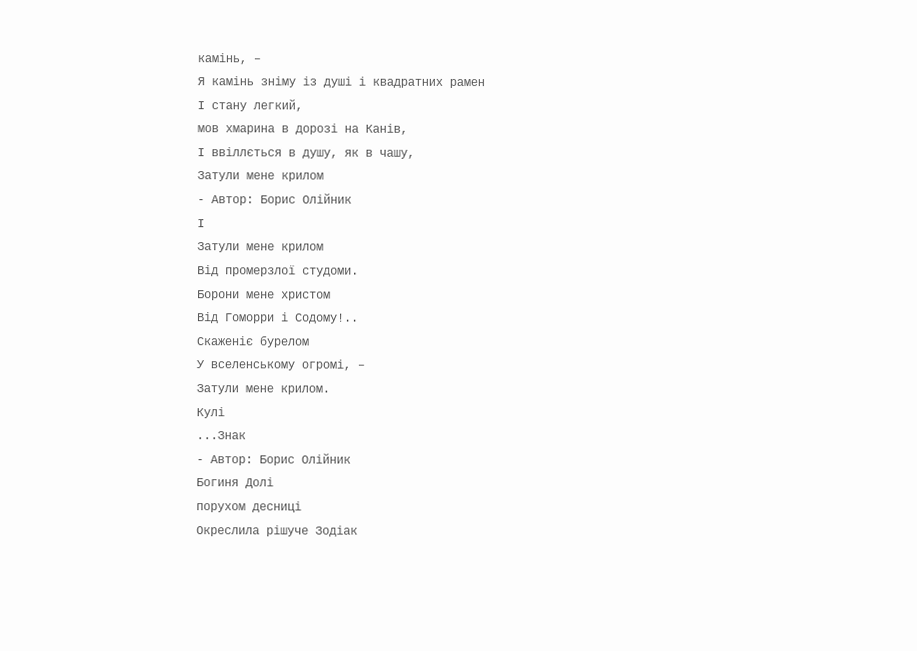камінь, –
Я камінь зніму із душі і квадратних рамен
І стану легкий,
мов хмарина в дорозі на Канів,
І ввіллється в душу, як в чашу,
Затули мене крилом
- Автор: Борис Олійник
І
Затули мене крилом
Від промерзлої студоми.
Борони мене христом
Від Гоморри і Содому!..
Скаженіє бурелом
У вселенському огромі, –
Затули мене крилом.
Кулі
...Знак
- Автор: Борис Олійник
Богиня Долі
порухом десниці
Окреслила рішуче Зодіак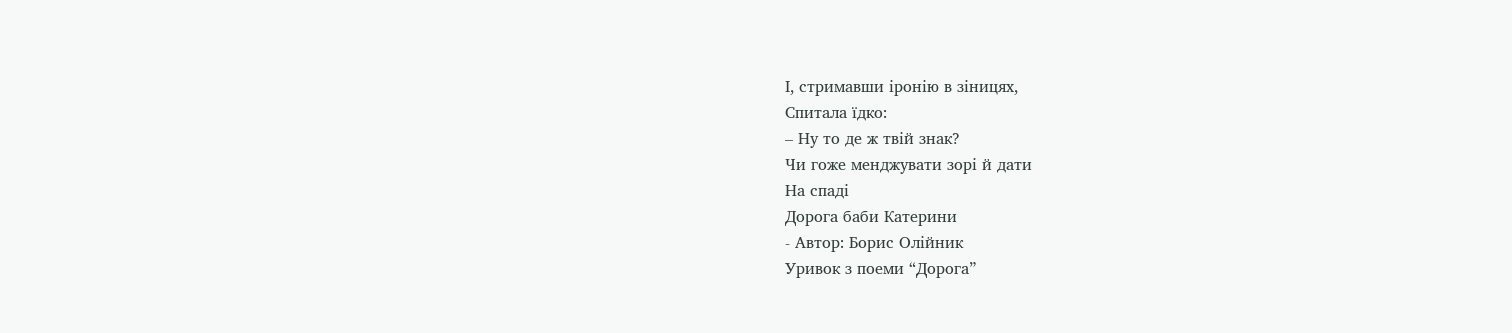І, стримавши іронію в зіницях,
Спитала їдко:
– Ну то де ж твій знак?
Чи гоже менджувати зорі й дати
На спаді
Дорога баби Катерини
- Автор: Борис Олійник
Уривок з поеми “Дорога”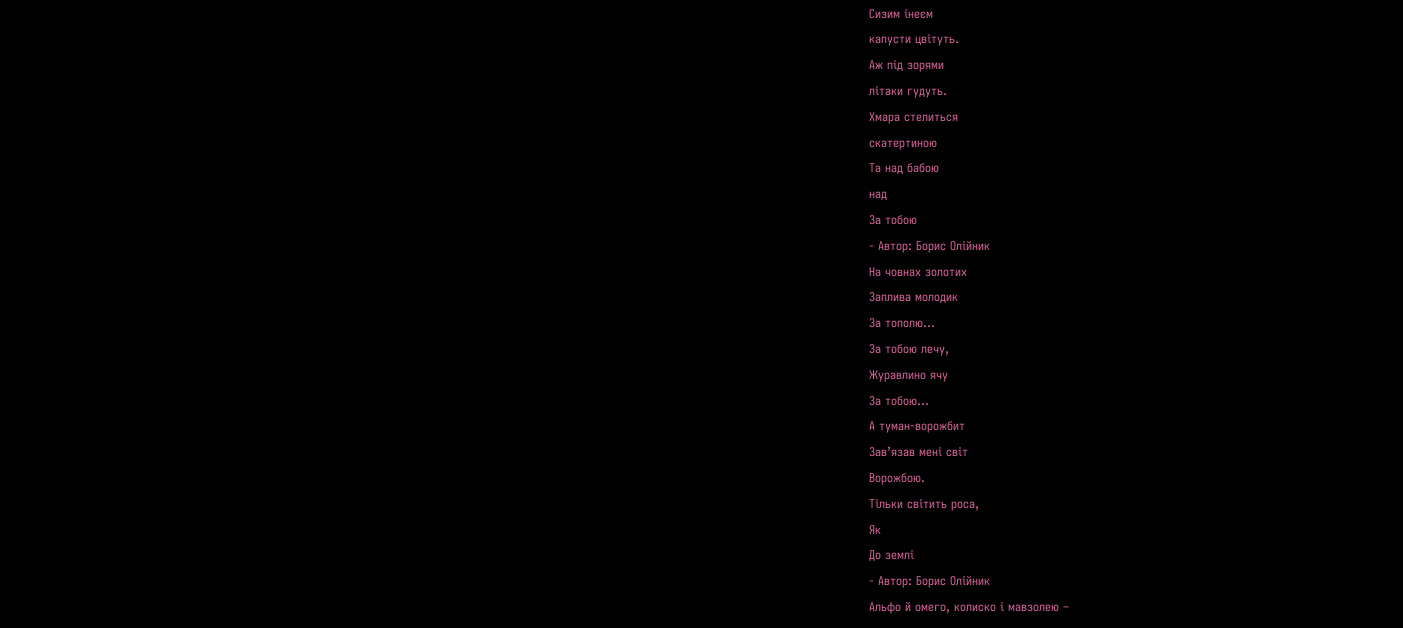Сизим інеєм
капусти цвітуть.
Аж під зорями
літаки гудуть.
Хмара стелиться
скатертиною
Та над бабою
над
За тобою
- Автор: Борис Олійник
На човнах золотих
Заплива молодик
За тополю…
За тобою лечу,
Журавлино ячу
За тобою…
А туман-ворожбит
Зав’язав мені світ
Ворожбою.
Тільки світить роса,
Як
До землі
- Автор: Борис Олійник
Альфо й омего, колиско і мавзолею –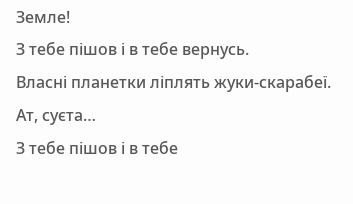Земле!
З тебе пішов і в тебе вернусь.
Власні планетки ліплять жуки-скарабеї.
Ат, суєта…
З тебе пішов і в тебе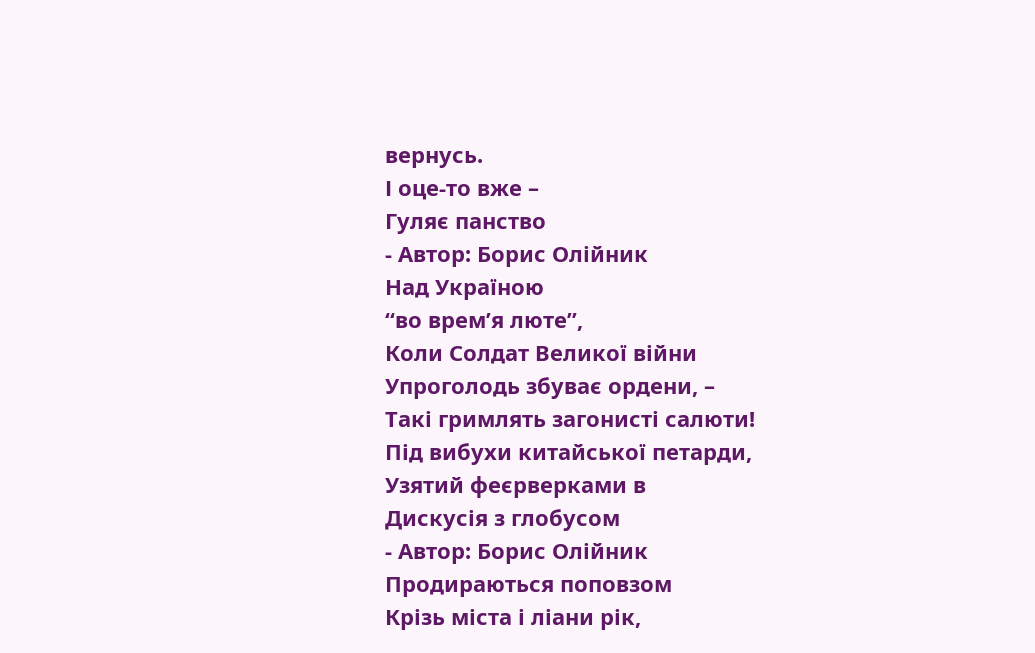вернусь.
І оце-то вже –
Гуляє панство
- Автор: Борис Олійник
Над Україною
“во врем’я люте”,
Коли Солдат Великої війни
Упроголодь збуває ордени, –
Такі гримлять загонисті салюти!
Під вибухи китайської петарди,
Узятий феєрверками в
Дискусія з глобусом
- Автор: Борис Олійник
Продираються поповзом
Крізь міста і ліани рік,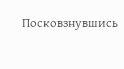Посковзнувшись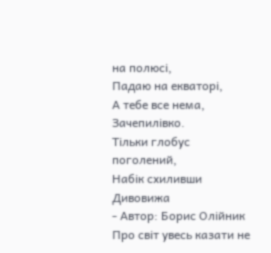на полюсі,
Падаю на екваторі,
А тебе все нема, Зачепилівко.
Тільки глобус поголений,
Набік схиливши
Дивовижа
- Автор: Борис Олійник
Про світ увесь казати не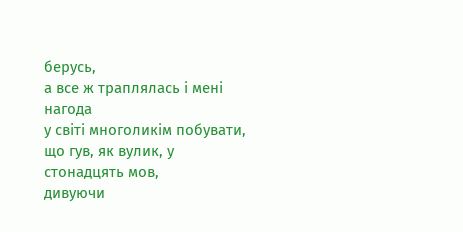берусь,
а все ж траплялась і мені нагода
у світі многоликім побувати,
що гув, як вулик, у стонадцять мов,
дивуючи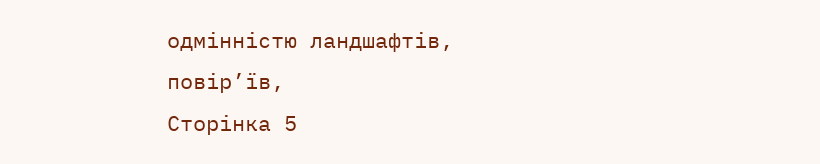одмінністю ландшафтів,
повір’їв,
Сторінка 5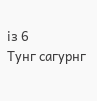із 6
Тунг сагурнг